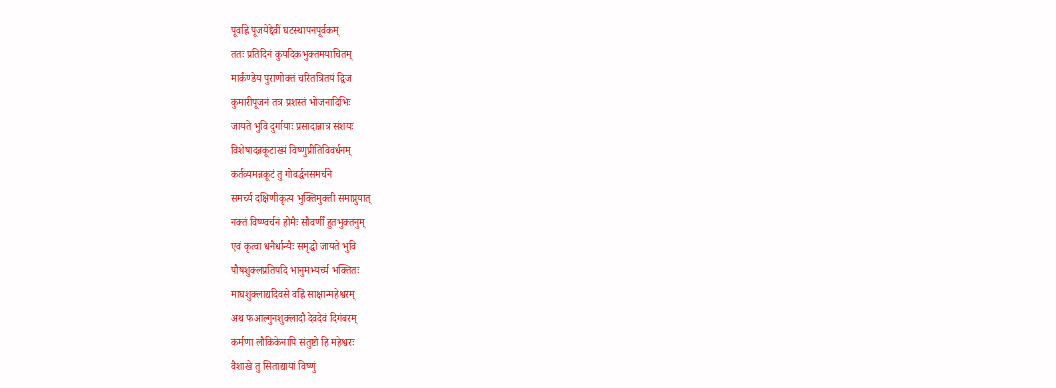पूर्वाह्ने पूजयेद्देवीं घटस्थापनपूर्वकम्
ततः प्रतिदिनं कुर्यादेकभुक्तमयाचितम्
मार्कंण्डेय पुराणोक्तं चरितत्रितयं द्विज
कुमारीपूजनं तत्र प्रशस्तं भोजनादिभिः
जायते भुवि दुर्गायाः प्रसादान्नात्र संशयः
विशेषादन्नकूटाख्यं विष्णुप्रीतिविवर्धनम्
कर्तव्यमन्नकूटं तु गोवर्द्धनसमर्चने
समर्च्य दक्षिणीकृत्य भुक्तिमुक्ती समाप्नुयात्
नक्तं विष्ण्वर्चनं होमैः सौवर्णीं हुतभुक्तनुम्
एवं कृत्वा धनैर्धान्यैः समृद्धो जायते भुवि
पौषशुक्लप्रतिपदि भानुमभ्यर्च्य भक्तितः
माघशुक्लाद्यदिवसे वह्निं साक्षान्महेश्वरम्
अथ फआल्गुनशुक्लादौ देवदेवं दिगंबरम्
कर्मणा लौकिकेनापि संतुष्टो हि महेश्वरः
वैशाखे तु सिताद्यायां विष्णुं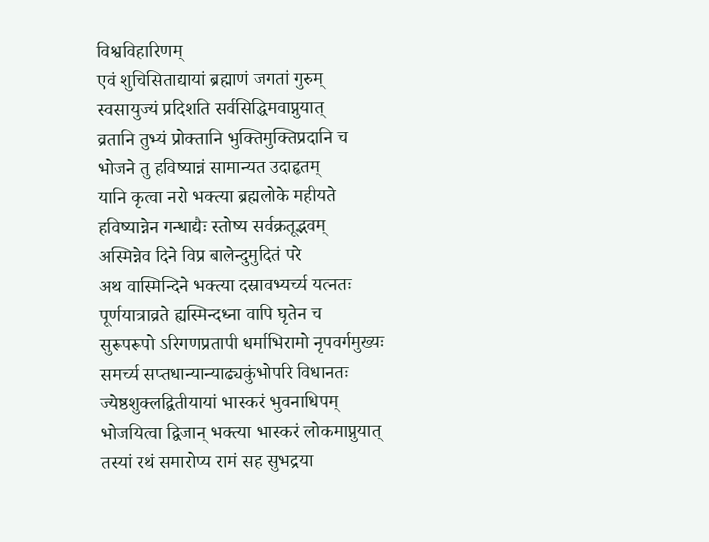विश्वविहारिणम्
एवं शुचिसिताद्यायां ब्रह्माणं जगतां गुरुम्
स्वसायुज्यं प्रदिशति सर्वसिद्धिमवाप्नुयात्
व्रतानि तुभ्यं प्रोक्तानि भुक्तिमुक्तिप्रदानि च
भोजने तु हविष्यान्नं सामान्यत उदाहृतम्
यानि कृत्वा नरो भक्त्या ब्रह्मलोके महीयते
हविष्यान्नेन गन्धाद्यैः स्तोष्य सर्वक्रतूद्भवम्
अस्मिन्नेव दिने विप्र बालेन्दुमुदितं परे
अथ वास्मिन्दिने भक्त्या दस्रावभ्यर्च्य यत्नतः
पूर्णयात्राव्रते ह्यस्मिन्दध्ना वापि घृतेन च
सुरूपरूपो ऽरिगणप्रतापी धर्माभिरामो नृपवर्गमुख्यः
समर्च्य सप्तधान्यान्याढ्यकुंभोपरि विधानतः
ज्येष्ठशुक्लद्वितीयायां भास्करं भुवनाधिपम्
भोजयित्वा द्विजान् भक्त्या भास्करं लोकमाप्नुयात्
तस्यां रथं समारोप्य रामं सह सुभद्रया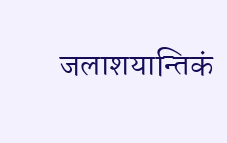जलाशयान्तिकं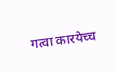गत्वा कारयेच्च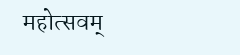महोत्सवम्